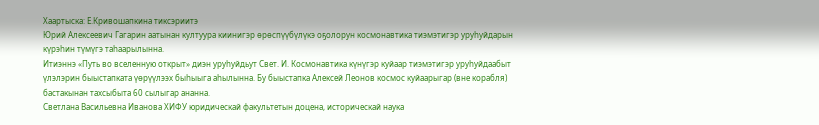Хаартыска: Е.Кривошапкина тиксэриитэ
Юрий Алексеевич Гагарин аатынан култуура киинигэр өрөспүүбүлүкэ оҕолорун космонавтика тиэмэтигэр уруһуйдарын күрэһин түмүгэ таһаарылынна.
Итиэннэ «Путь во вселенную открыт» диэн уруһуйдьут Свет. И. Космонавтика күнүгэр куйаар тиэмэтигэр уруһуйдаабыт үлэлэрин быыстапката үөрүүлээх быһыыга аһылынна. Бу быыстапка Алексей Леонов космос куйаарыгар (вне корабля) бастакынан тахсыбыта 60 сылыгар ананна.
Светлана Васильевна Иванова ХИФУ юридическай факультетын доцена, историческай наука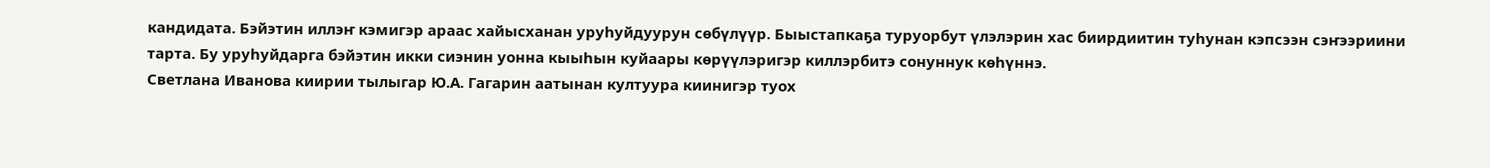кандидата. Бэйэтин иллэҥ кэмигэр араас хайысханан уруһуйдуурун сөбүлүүр. Быыстапкаҕа туруорбут үлэлэрин хас биирдиитин туһунан кэпсээн сэҥээриини тарта. Бу уруһуйдарга бэйэтин икки сиэнин уонна кыыһын куйаары көрүүлэригэр киллэрбитэ сонуннук көһүннэ.
Светлана Иванова киирии тылыгар Ю.А. Гагарин аатынан култуура киинигэр туох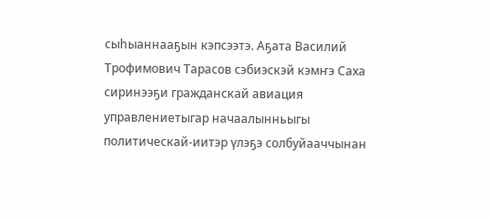сыһыаннааҕын кэпсээтэ. Аҕата Василий Трофимович Тарасов сэбиэскэй кэмҥэ Саха сиринээҕи гражданскай авиация управлениетыгар начаалынньыгы политическай-иитэр үлэҕэ солбуйааччынан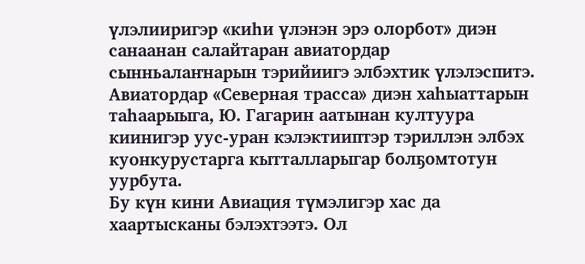үлэлииригэр «киһи үлэнэн эрэ олорбот» диэн санаанан салайтаран авиатордар сынньалаҥнарын тэрийиигэ элбэхтик үлэлэспитэ. Авиатордар «Северная трасса» диэн хаһыаттарын таһаарыыга, Ю. Гагарин аатынан култуура киинигэр уус-уран кэлэктииптэр тэриллэн элбэх куонкурустарга кытталларыгар болҕомтотун уурбута.
Бу күн кини Авиация түмэлигэр хас да хаартысканы бэлэхтээтэ. Ол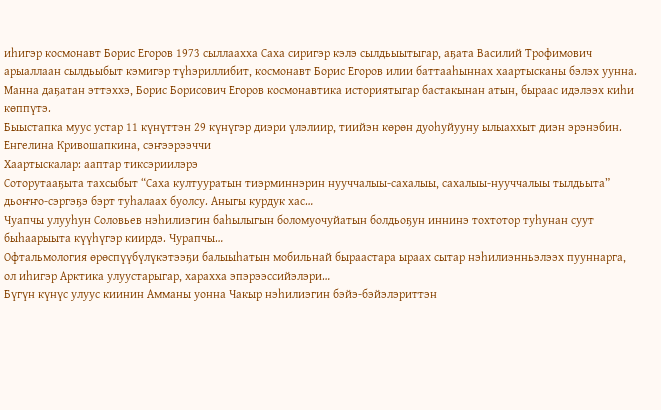иһигэр космонавт Борис Егоров 1973 сыллаахха Саха сиригэр кэлэ сылдьыытыгар, аҕата Василий Трофимович арыаллаан сылдьыбыт кэмигэр түһэриллибит, космонавт Борис Егоров илии баттааһыннах хаартысканы бэлэх уунна. Манна даҕатан эттэххэ, Борис Борисович Егоров космонавтика историятыгар бастакынан атын, быраас идэлээх киһи көппүтэ.
Быыстапка муус устар 11 күнүттэн 29 күнүгэр диэри үлэлиир, тиийэн көрөн дуоһуйууну ылыаххыт диэн эрэнэбин.
Енгелина Кривошапкина, сэҥээрээччи
Хаартыскалар: ааптар тиксэриилэрэ
Соторутааҕыта тахсыбыт “Саха култууратын тиэрминнэрин нууччалыы-сахалыы, сахалыы-нууччалыы тылдьыта” дьоҥҥо-сэргэҕэ бэрт туһалаах буолсу. Аныгы курдук хас…
Чуапчы улууһун Соловьев нэһилиэгин баһылыгын боломуочуйатын болдьоҕун иннинэ тохтотор туһунан суут быһаарыыта күүһүгэр киирдэ. Чурапчы…
Офтальмология өрөспүүбүлүкэтээҕи балыыһатын мобильнай быраастара ыраах сытар нэһилиэнньэлээх пууннарга, ол иһигэр Арктика улуустарыгар, харахха эпэрээссийэлэри…
Бүгүн күнүс улуус киинин Амманы уонна Чакыр нэһилиэгин бэйэ-бэйэлэриттэн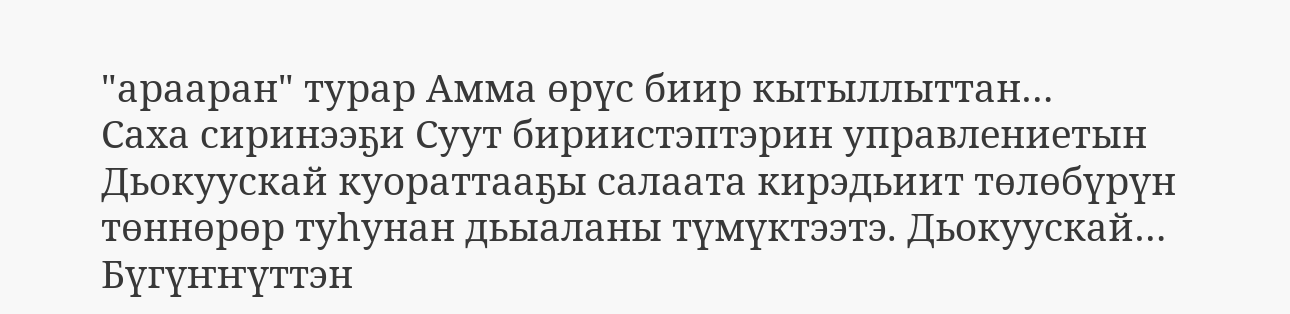"арааран" турар Амма өрүс биир кытыллыттан…
Саха сиринээҕи Суут бириистэптэрин управлениетын Дьокуускай куораттааҕы салаата кирэдьиит төлөбүрүн төннөрөр туһунан дьыаланы түмүктээтэ. Дьокуускай…
Бүгүҥҥүттэн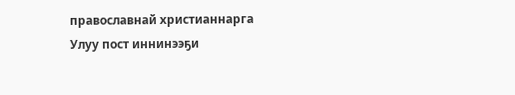православнай христианнарга Улуу пост иннинээҕи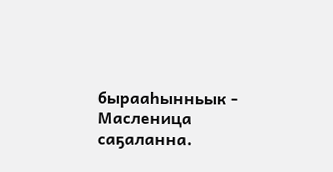бырааһынньык - Масленица саҕаланна.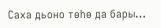Саха дьоно төһө да бары…